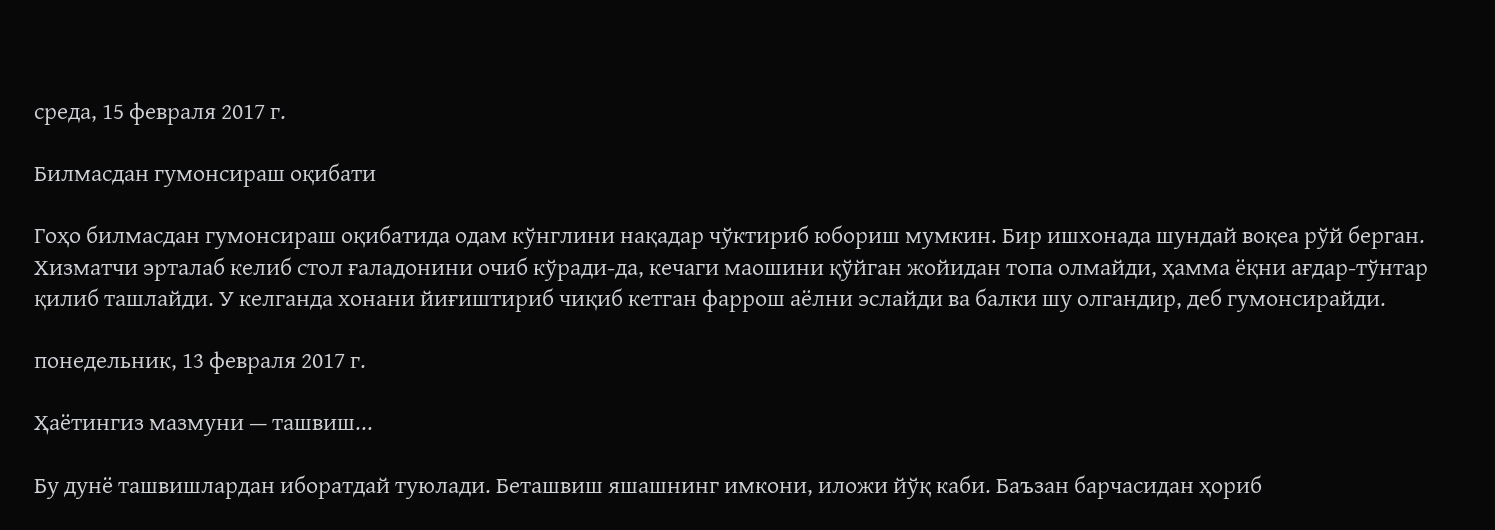среда, 15 февраля 2017 г.

Билмасдан гумонсираш оқибати

Гоҳо билмасдан гумонсираш оқибатида одам кўнглини нақадар чўктириб юбориш мумкин. Бир ишхонада шундай воқеа рўй берган. Хизматчи эрталаб келиб стол ғаладонини очиб кўради-да, кечаги маошини қўйган жойидан топа олмайди, ҳамма ёқни ағдар-тўнтар қилиб ташлайди. У келганда хонани йиғиштириб чиқиб кетган фаррош аёлни эслайди ва балки шу олгандир, деб гумонсирайди.

понедельник, 13 февраля 2017 г.

Ҳаётингиз мазмуни — ташвиш...

Бу дунё ташвишлардан иборатдай туюлади. Беташвиш яшашнинг имкони, иложи йўқ каби. Баъзан барчасидан ҳориб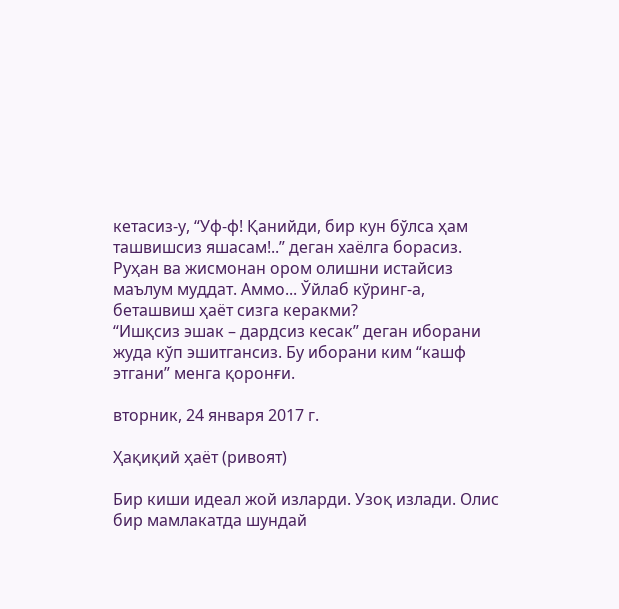кетасиз-у, “Уф-ф! Қанийди, бир кун бўлса ҳам ташвишсиз яшасам!..” деган хаёлга борасиз. Руҳан ва жисмонан ором олишни истайсиз маълум муддат. Аммо... Ўйлаб кўринг-а, беташвиш ҳаёт сизга керакми?
“Ишқсиз эшак – дардсиз кесак” деган иборани жуда кўп эшитгансиз. Бу иборани ким “кашф этгани” менга қоронғи.

вторник, 24 января 2017 г.

Ҳақиқий ҳаёт (ривоят)

Бир киши идеал жой изларди. Узоқ излади. Олис бир мамлакатда шундай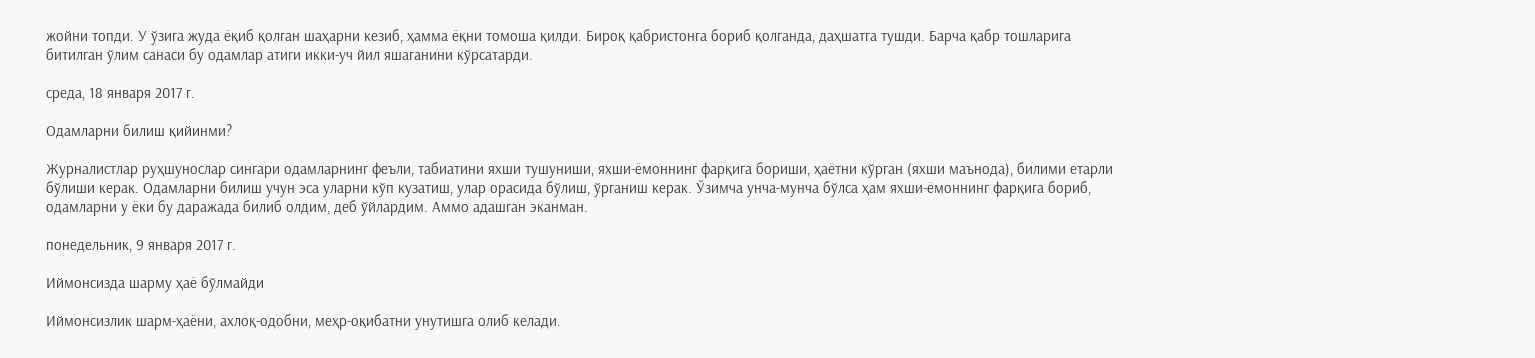жойни топди. У ўзига жуда ёқиб қолган шаҳарни кезиб, ҳамма ёқни томоша қилди. Бироқ қабристонга бориб қолганда, даҳшатга тушди. Барча қабр тошларига битилган ўлим санаси бу одамлар атиги икки-уч йил яшаганини кўрсатарди.

среда, 18 января 2017 г.

Одамларни билиш қийинми?

Журналистлар руҳшунослар сингари одамларнинг феъли, табиатини яхши тушуниши, яхши-ёмоннинг фарқига бориши, ҳаётни кўрган (яхши маънода), билими етарли бўлиши керак. Одамларни билиш учун эса уларни кўп кузатиш, улар орасида бўлиш, ўрганиш керак. Ўзимча унча-мунча бўлса ҳам яхши-ёмоннинг фарқига бориб, одамларни у ёки бу даражада билиб олдим, деб ўйлардим. Аммо адашган эканман.

понедельник, 9 января 2017 г.

Иймонсизда шарму ҳаё бўлмайди

Иймонсизлик шарм-ҳаёни, ахлоқ-одобни, меҳр-оқибатни унутишга олиб келади.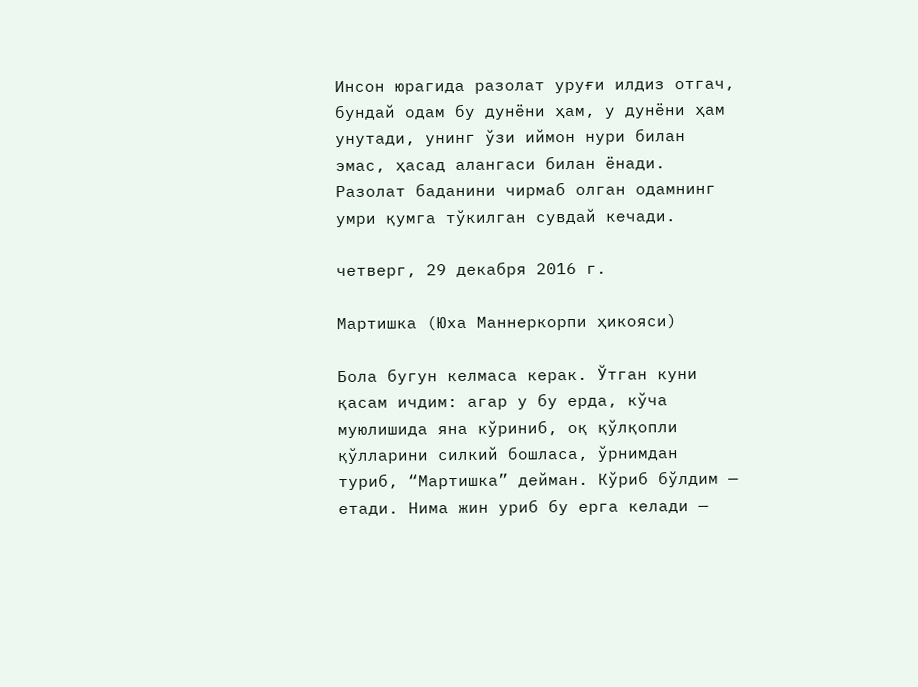Инсон юрагида разолат уруғи илдиз отгач, бундай одам бу дунёни ҳам, у дунёни ҳам унутади, унинг ўзи иймон нури билан эмас, ҳасад алангаси билан ёнади. Разолат баданини чирмаб олган одамнинг умри қумга тўкилган сувдай кечади.

четверг, 29 декабря 2016 г.

Мартишка (Юха Маннеркорпи ҳикояси)

Бола бугун келмаса керак. Ўтган куни қасам ичдим: агар у бу ерда, кўча муюлишида яна кўриниб, оқ қўлқопли қўлларини силкий бошласа, ўрнимдан туриб, “Мартишка” дейман. Кўриб бўлдим — етади. Нима жин уриб бу ерга келади —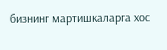бизнинг мартишкаларга хос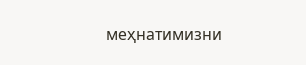меҳнатимизни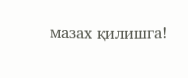мазах қилишга!